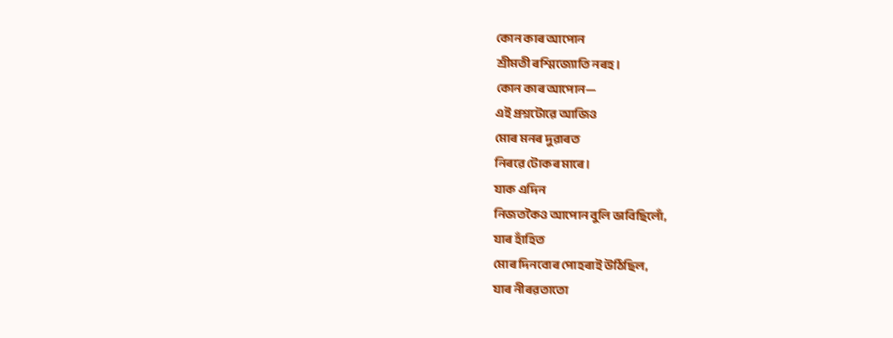কোন কাৰ আপোন
শ্ৰীমতী ৰশ্মিজ্যোতি নৰহ।
কোন কাৰ আপোন—
এই প্ৰশ্নটোৱে আজিও
মোৰ মনৰ দুৱাৰত
নিৰৱে টোকৰ মাৰে।
যাক এদিন
নিজতকৈও আপোন বুলি ভাবিছিলোঁ,
যাৰ হাঁহিত
মোৰ দিনবোৰ পোহৰাই উঠিছিল,
যাৰ নীৰৱতাতো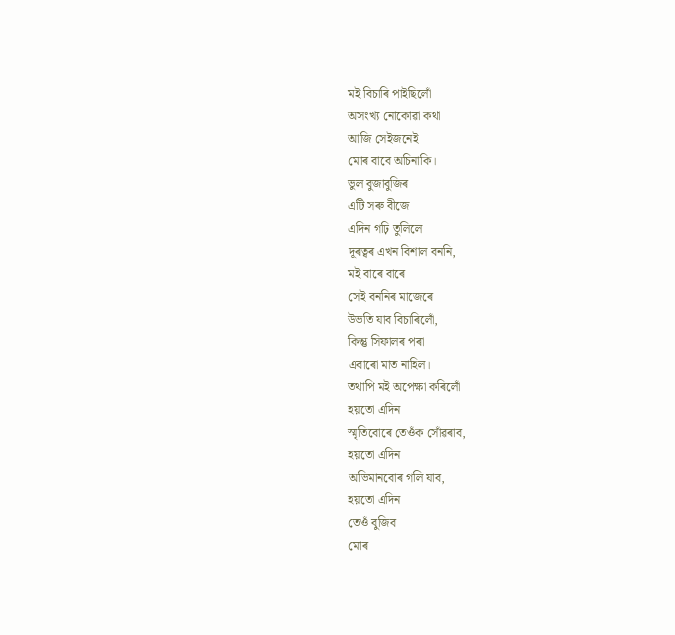মই বিচাৰি পাইছিলোঁ
অসংখ্য নোকোৱা কথা
আজি সেইজনেই
মোৰ বাবে অচিনাকি।
ভুল বুজাবুজিৰ
এটি সৰু বীজে
এদিন গঢ়ি তুলিলে
দূৰত্বৰ এখন বিশাল বননি,
মই বাৰে বাৰে
সেই বননিৰ মাজেৰে
উভতি যাব বিচাৰিলোঁ,
কিন্তু সিফালৰ পৰা
এবাৰো মাত নাহিল।
তথাপি মই অপেক্ষা কৰিলোঁ
হয়তো এদিন
স্মৃতিবোৰে তেওঁক সোঁৱৰাব,
হয়তো এদিন
অভিমানবোৰ গলি যাব,
হয়তো এদিন
তেওঁ বুজিব
মোৰ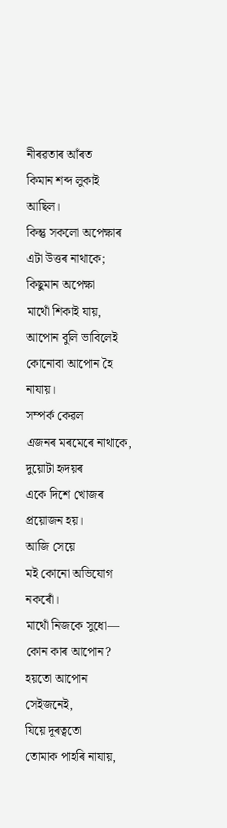নীৰৱতাৰ আঁৰত
কিমান শব্দ লুকাই আছিল।
কিন্তু সকলো অপেক্ষাৰ
এটা উত্তৰ নাথাকে;
কিছুমান অপেক্ষা
মাথোঁ শিকাই যায়,
আপোন বুলি ভাবিলেই
কোনোবা আপোন হৈ নাযায়।
সম্পৰ্ক কেৱল
এজনৰ মৰমেৰে নাথাকে,
দুয়োটা হৃদয়ৰ
একে দিশে খোজৰ প্ৰয়োজন হয়।
আজি সেয়ে
মই কোনো অভিযোগ নকৰোঁ।
মাথোঁ নিজকে সুধো—
কোন কাৰ আপোন?
হয়তো আপোন সেইজনেই,
যিয়ে দূৰত্বতো
তোমাক পাহৰি নাযায়,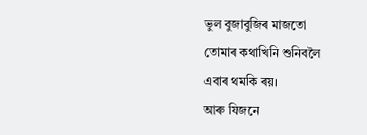ভুল বুজাবুজিৰ মাজতো
তোমাৰ কথাখিনি শুনিবলৈ
এবাৰ থমকি ৰয়।
আৰু যিজনে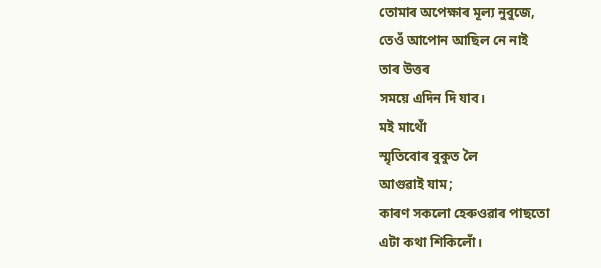তোমাৰ অপেক্ষাৰ মূল্য নুবুজে,
তেওঁ আপোন আছিল নে নাই
তাৰ উত্তৰ
সময়ে এদিন দি যাব।
মই মাথোঁ
স্মৃতিবোৰ বুকুত লৈ
আগুৱাই যাম;
কাৰণ সকলো হেৰুওৱাৰ পাছতো
এটা কথা শিকিলোঁ।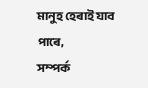মানুহ হেৰাই যাব পাৰে,
সম্পৰ্ক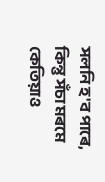সলনি হ'ব পাৰে,
কিন্তু সঁচা মৰমে
কেতিয়াও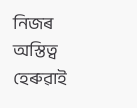নিজৰ অস্তিত্ব হেৰুৱাই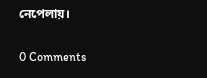নেপেলায়।


0 Comments